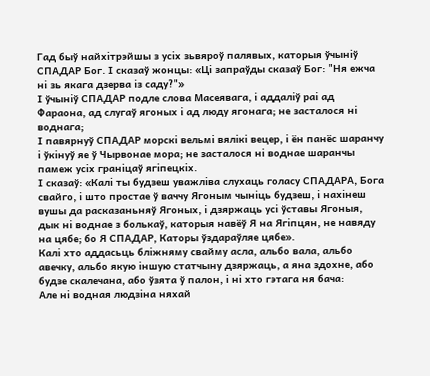Гад быў найхітрэйшы з усіх зьвяроў палявых, каторыя ўчыніў СПАДАР Бог. І сказаў жонцы: «Ці запраўды сказаў Бог: "Ня ежча ні зь якага дзерва із саду?"»
І ўчыніў СПАДАР подле слова Масеявага, і аддаліў раі ад Фараона, ад слугаў ягоных і ад люду ягонага; не засталося ні воднага;
І павярнуў СПАДАР морскі вельмі вялікі вецер, і ён панёс шаранчу і ўкінуў яе ў Чырвонае мора; не засталося ні воднае шаранчы памеж усіх граніцаў ягіпецкіх.
І сказаў: «Калі ты будзеш уважліва слухаць голасу СПАДАРА, Бога свайго, і што простае ў ваччу Ягоным чыніць будзеш, і нахінеш вушы да расказаньняў Ягоных, і дзяржаць усі ўставы Ягоныя, дык ні воднае з болькаў, каторыя навёў Я на Ягіпцян, не навяду на цябе; бо Я СПАДАР, Каторы ўздараўляе цябе».
Калі хто аддасьць бліжняму свайму асла, альбо вала, альбо авечку, альбо якую іншую статчыну дзяржаць, а яна здохне, або будзе скалечана, або ўзята ў палон, і ні хто гэтага ня бача:
Але ні водная людзіна няхай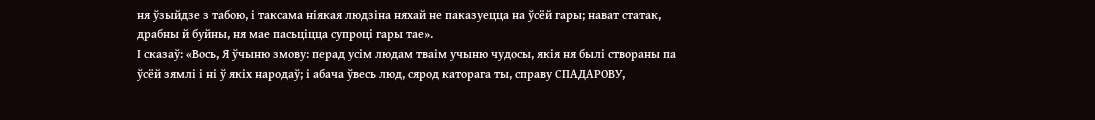ня ўзыйдзе з табою, і таксама ніякая людзіна няхай не паказуецца на ўсёй гары; нават статак, драбны й буйны, ня мае пасьціцца супроці гары тае».
І сказаў: «Вось, Я ўчыню змову: перад усім людам тваім учыню чудосы, якія ня былі створаны па ўсёй зямлі і ні ў якіх народаў; і абача ўвесь люд, сярод каторага ты, справу СПАДАРОВУ,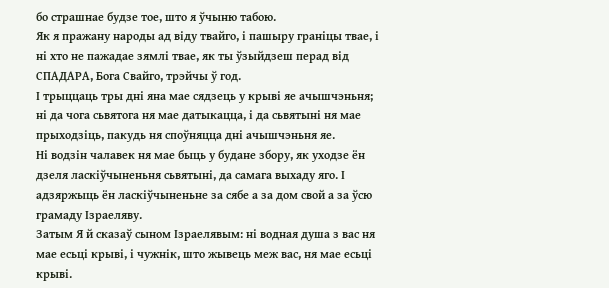бо страшнае будзе тое, што я ўчыню табою.
Як я пражану народы ад віду твайго, і пашыру граніцы твае, і ні хто не пажадае зямлі твае, як ты ўзыйдзеш перад від СПАДАРА, Бога Свайго, трэйчы ў год.
І трыццаць тры дні яна мае сядзець у крыві яе ачышчэньня; ні да чога сьвятога ня мае датыкацца, і да сьвятыні ня мае прыходзіць, пакудь ня споўняцца дні ачышчэньня яе.
Ні водзін чалавек ня мае быць у будане збору, як уходзе ён дзеля ласкіўчыненьня сьвятыні, да самага выхаду яго. І адзяржыць ён ласкіўчыненьне за сябе а за дом свой а за ўсю грамаду Ізраеляву.
Затым Я й сказаў сыном Ізраелявым: ні водная душа з вас ня мае есьці крыві, і чужнік, што жывець меж вас, ня мае есьці крыві.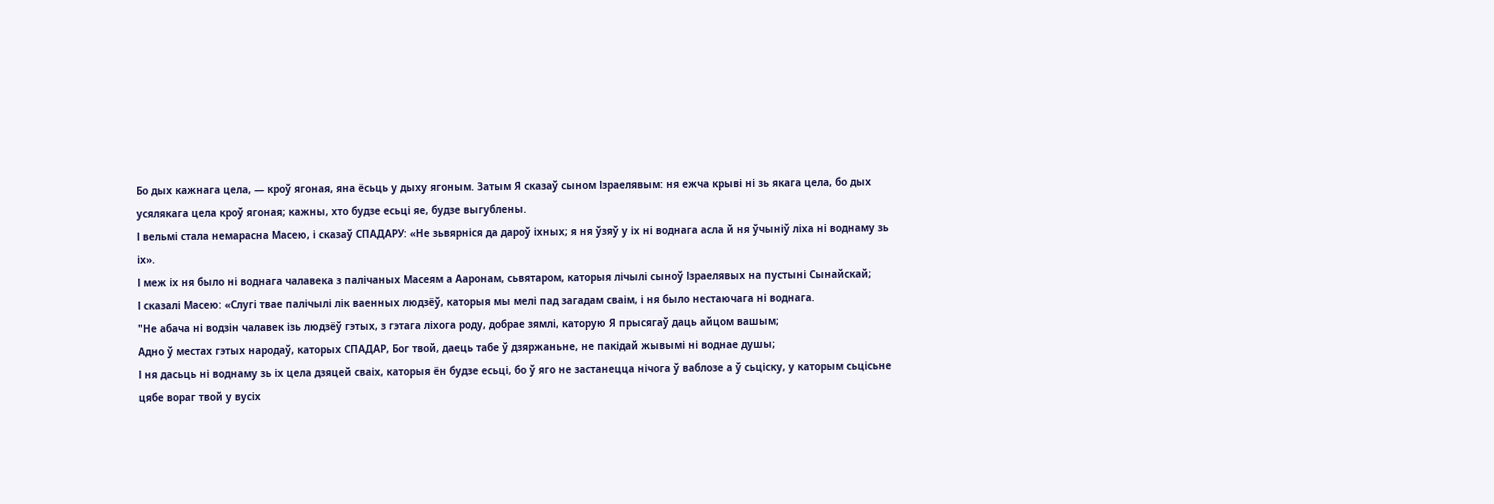Бо дых кажнага цела, — кроў ягоная, яна ёсьць у дыху ягоным. Затым Я сказаў сыном Ізраелявым: ня ежча крыві ні зь якага цела, бо дых усялякага цела кроў ягоная; кажны, хто будзе есьці яе, будзе выгублены.
І вельмі стала немарасна Масею, і сказаў СПАДАРУ: «Не зьвярніся да дароў іхных; я ня ўзяў у іх ні воднага асла й ня ўчыніў ліха ні воднаму зь іх».
І меж іх ня было ні воднага чалавека з палічаных Масеям а Ааронам, сьвятаром, каторыя лічылі сыноў Ізраелявых на пустыні Сынайскай;
І сказалі Масею: «Слугі твае палічылі лік ваенных людзёў, каторыя мы мелі пад загадам сваім, і ня было нестаючага ні воднага.
"Не абача ні водзін чалавек ізь людзёў гэтых, з гэтага ліхога роду, добрае зямлі, каторую Я прысягаў даць айцом вашым;
Адно ў местах гэтых народаў, каторых СПАДАР, Бог твой, даець табе ў дзяржаньне, не пакідай жывымі ні воднае душы;
І ня дасьць ні воднаму зь іх цела дзяцей сваіх, каторыя ён будзе есьці, бо ў яго не застанецца нічога ў ваблозе а ў сьціску, у каторым сьцісьне цябе вораг твой у вусіх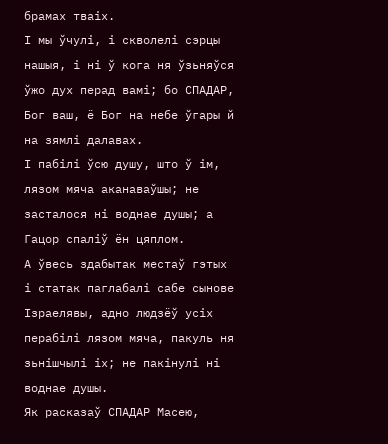брамах тваіх.
І мы ўчулі, і скволелі сэрцы нашыя, і ні ў кога ня ўзьняўся ўжо дух перад вамі; бо СПАДАР, Бог ваш, ё Бог на небе ўгары й на зямлі далавах.
І пабілі ўсю душу, што ў ім, лязом мяча аканаваўшы; не засталося ні воднае душы; а Гацор спаліў ён цяплом.
А ўвесь здабытак местаў гэтых і статак паглабалі сабе сынове Ізраелявы, адно людзёў усіх перабілі лязом мяча, пакуль ня зьнішчылі іх; не пакінулі ні воднае душы.
Як расказаў СПАДАР Масею,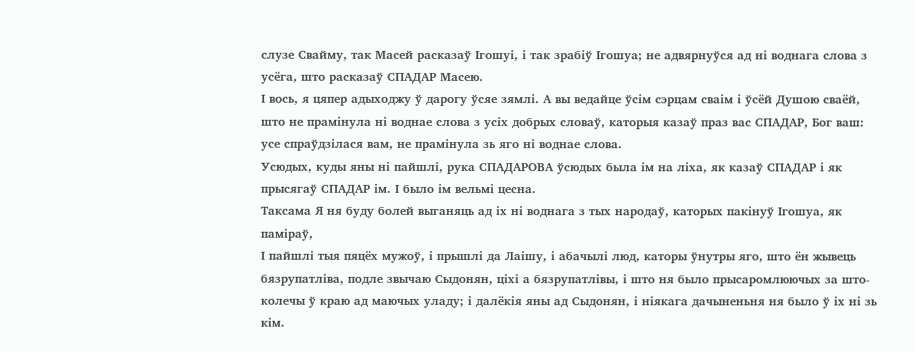слузе Свайму, так Масей расказаў Ігошуі, і так зрабіў Ігошуа; не адвярнуўся ад ні воднага слова з усёга, што расказаў СПАДАР Масею.
І вось, я цяпер адыходжу ў дарогу ўсяе зямлі. А вы ведайце ўсім сэрцам сваім і ўсёй Душою сваёй, што не прамінула ні воднае слова з усіх добрых словаў, каторыя казаў праз вас СПАДАР, Бог ваш: усе спраўдзілася вам, не прамінула зь яго ні воднае слова.
Усюдых, куды яны ні пайшлі, рука СПАДАРОВА ўсюдых была ім на ліха, як казаў СПАДАР і як прысягаў СПАДАР ім. І было ім вельмі цесна.
Таксама Я ня буду болей выганяць ад іх ні воднага з тых народаў, каторых пакінуў Ігошуа, як паміраў,
І пайшлі тыя пяцёх мужоў, і прышлі да Лаішу, і абачылі люд, каторы ўнутры яго, што ён жывець бязрупатліва, подле звычаю Сыдонян, ціхі а бязрупатлівы, і што ня было прысаромлюючых за што-колечы ў краю ад маючых уладу; і далёкія яны ад Сыдонян, і ніякага дачыненьня ня было ў іх ні зь кім.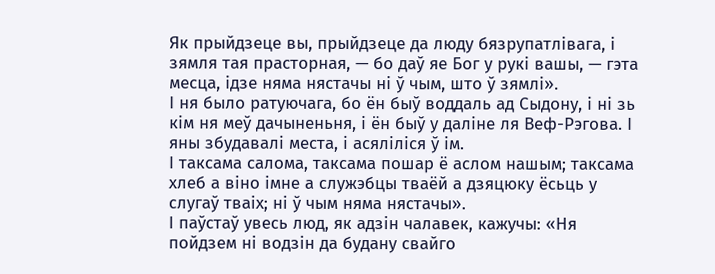Як прыйдзеце вы, прыйдзеце да люду бязрупатлівага, і зямля тая прасторная, — бо даў яе Бог у рукі вашы, — гэта месца, ідзе няма нястачы ні ў чым, што ў зямлі».
І ня было ратуючага, бо ён быў воддаль ад Сыдону, і ні зь кім ня меў дачыненьня, і ён быў у даліне ля Веф-Рэгова. І яны збудавалі места, і асяліліся ў ім.
І таксама салома, таксама пошар ё аслом нашым; таксама хлеб а віно імне а служэбцы тваёй а дзяцюку ёсьць у слугаў тваіх; ні ў чым няма нястачы».
І паўстаў увесь люд, як адзін чалавек, кажучы: «Ня пойдзем ні водзін да будану свайго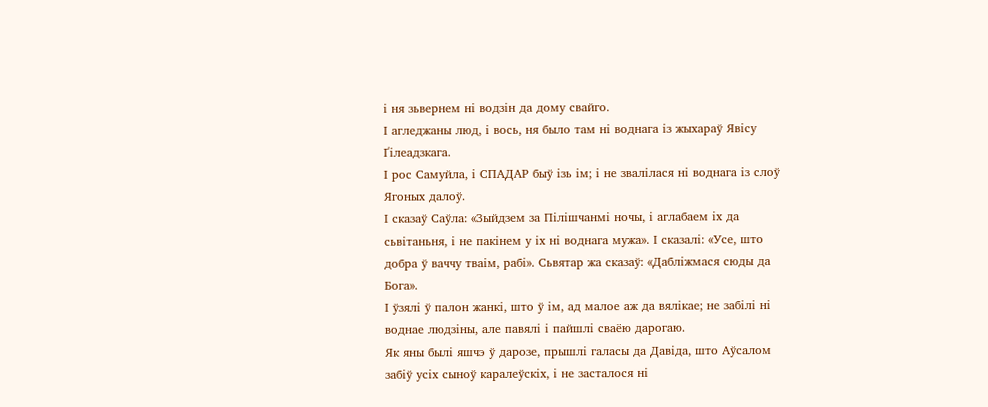і ня зьвернем ні водзін да дому свайго.
І агледжаны люд, і вось, ня было там ні воднага із жыхараў Явісу Ґілеадзкага.
І рос Самуйла, і СПАДАР быў ізь ім; і не звалілася ні воднага із слоў Ягоных далоў.
І сказаў Саўла: «Зыйдзем за Пілішчанмі ночы, і аглабаем іх да сьвітаньня, і не пакінем у іх ні воднага мужа». І сказалі: «Усе, што добра ў ваччу тваім, рабі». Сьвятар жа сказаў: «Дабліжмася сюды да Бога».
І ўзялі ў палон жанкі, што ў ім, ад малое аж да вялікае; не забілі ні воднае людзіны, але павялі і пайшлі сваёю дарогаю.
Як яны былі яшчэ ў дарозе, прышлі галасы да Давіда, што Аўсалом забіў усіх сыноў каралеўскіх, і не засталося ні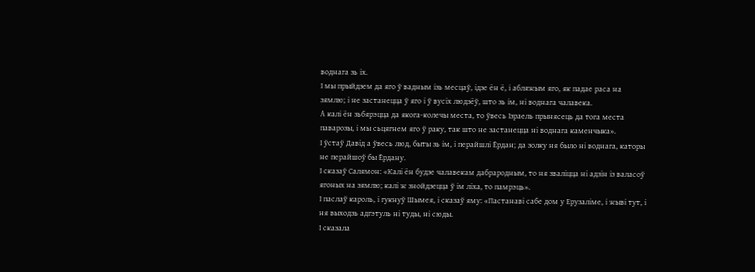воднага зь іх.
І мы прыйдзем да яго ў вадным ізь месцаў, ідзе ён ё, і абляжым яго, як падае раса на зямлю; і не застанецца ў яго і ў вусіх людзёў, што зь ім, ні воднага чалавека.
А калі ён зьбярэцца да якога-колечы места, то ўвесь Ізраель прынясець да тога места паварозы, і мы сьцягнем яго ў раку, так што не застанецца ні воднага каменчыка».
І ўстаў Давід а ўвесь люд, быты зь ім, і перайшлі Ёрдан; да золку ня было ні воднага, каторы не перайшоў бы Ёрдану.
І сказаў Салямон: «Калі ён будзе чалавекам дабрародным, то ня зваліцца ні адзін із валасоў ягоных на зямлю; калі ж знойдзецца ў ім ліха, то памрэць».
І паслаў кароль, і гукнуў Шымея, і сказаў яму: «Пастанаві сабе дом у Ерузаліме, і жыві тут, і ня выходзь адгэтуль ні туды, ні сюды.
І сказала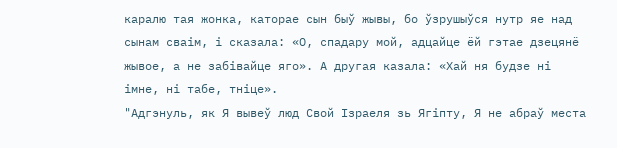каралю тая жонка, каторае сын быў жывы, бо ўзрушыўся нутр яе над сынам сваім, і сказала: «О, спадару мой, адцайце ёй гэтае дзецянё жывое, а не забівайце яго». А другая казала: «Хай ня будзе ні імне, ні табе, тніце».
"Адгэнуль, як Я вывеў люд Свой Ізраеля зь Ягіпту, Я не абраў места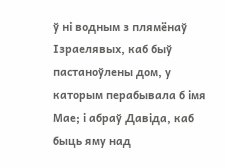ў ні водным з плямёнаў Ізраелявых, каб быў пастаноўлены дом, у каторым перабывала б імя Мае; і абраў Давіда, каб быць яму над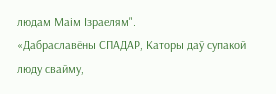людам Маім Ізраелям".
«Дабраславёны СПАДАР, Каторы даў супакой люду свайму,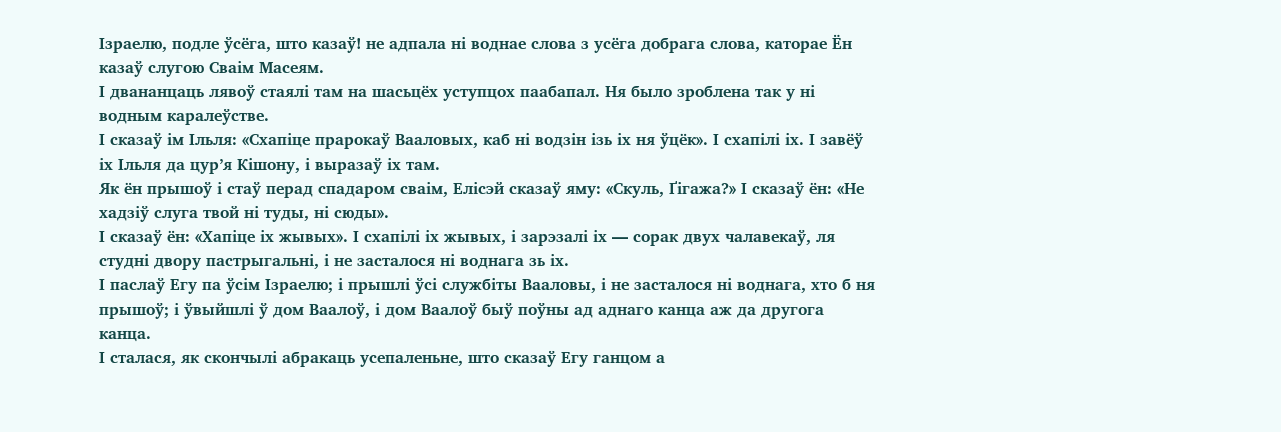Ізраелю, подле ўсёга, што казаў! не адпала ні воднае слова з усёга добрага слова, каторае Ён казаў слугою Сваім Масеям.
І двананцаць лявоў стаялі там на шасьцёх уступцох паабапал. Ня было зроблена так у ні водным каралеўстве.
І сказаў ім Ільля: «Схапіце прарокаў Вааловых, каб ні водзін ізь іх ня ўцёк». І схапілі іх. І завёў іх Ільля да цур’я Кішону, і выразаў іх там.
Як ён прышоў і стаў перад спадаром сваім, Елісэй сказаў яму: «Скуль, Ґігажа?» І сказаў ён: «Не хадзіў слуга твой ні туды, ні сюды».
І сказаў ён: «Хапіце іх жывых». І схапілі іх жывых, і зарэзалі іх — сорак двух чалавекаў, ля студні двору пастрыгальні, і не засталося ні воднага зь іх.
І паслаў Егу па ўсім Ізраелю; і прышлі ўсі службіты Вааловы, і не засталося ні воднага, хто б ня прышоў; і ўвыйшлі ў дом Ваалоў, і дом Ваалоў быў поўны ад аднаго канца аж да другога канца.
І сталася, як скончылі абракаць усепаленьне, што сказаў Егу ганцом а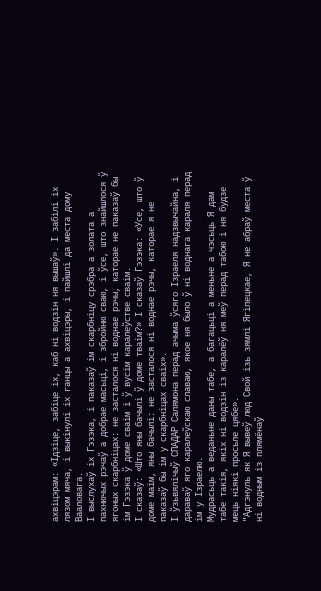ахвіцэрам: «Ідзіце, забіце іх, каб ні водзін ня вышаў». І забілі іх лязом мяча, і выкінулі іх ганцы а ахвіцэры, і пайшлі да места дому Вааловага.
І выслухаў іх Гэзэка, і паказаў ім скарбніцу срэбра а золата а пахнючых рэчаў а добрае масьці, і збройню сваю, і ўсе, што знайшлося ў ягоных скарбніцах: не засталося ні воднае рэчы, каторае не паказаў бы ім Гэзэка ў доме сваім і ў вусім каралеўстве сваім.
І сказаў: «Што яны бачылі ў доме тваім?» І сказаў Гэзэка: «Усе, што ў доме маім, яны бачылі: не засталося ні воднае рэчы, каторае я не паказаў бы ім у скарбніцах сваіх».
І ўзьвялічыў СПАДАР Салямона перад ачыма ўсяго Ізраеля надзвычайна, і дараваў яго каралеўскаю славаю, якое ня было ў ні воднага караля перад ім у Ізраелю.
Мудрасьць а веданьне даны табе, а багацьці а меньне а чэсьць Я дам табе такія, якіх ні водзін із каралёў ня меў перад табою і ня будзе мець ніякі просьле цябе».
"Адгэнуль як Я вывеў люд Свой ізь зямлі Ягіпецкае, Я не абраў места ў ні водным із плямёнаў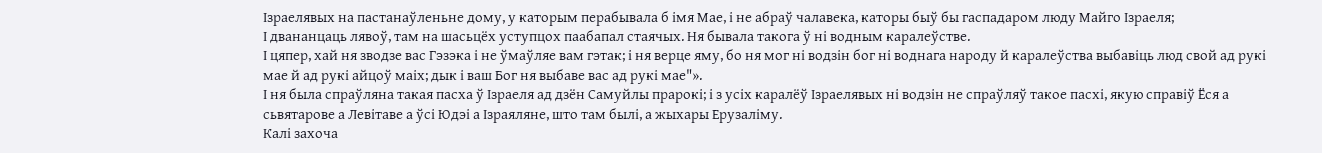Ізраелявых на пастанаўленьне дому, у каторым перабывала б імя Мае, і не абраў чалавека, каторы быў бы гаспадаром люду Майго Ізраеля;
І двананцаць лявоў, там на шасьцёх уступцох паабапал стаячых. Ня бывала такога ў ні водным каралеўстве.
І цяпер, хай ня зводзе вас Гэзэка і не ўмаўляе вам гэтак; і ня верце яму, бо ня мог ні водзін бог ні воднага народу й каралеўства выбавіць люд свой ад рукі мае й ад рукі айцоў маіх; дык і ваш Бог ня выбаве вас ад рукі мае"».
І ня была спраўляна такая пасха ў Ізраеля ад дзён Самуйлы прарокі; і з усіх каралёў Ізраелявых ні водзін не спраўляў такое пасхі, якую справіў Ёся а сьвятарове а Левітаве а ўсі Юдэі а Ізраяляне, што там былі, а жыхары Ерузаліму.
Калі захоча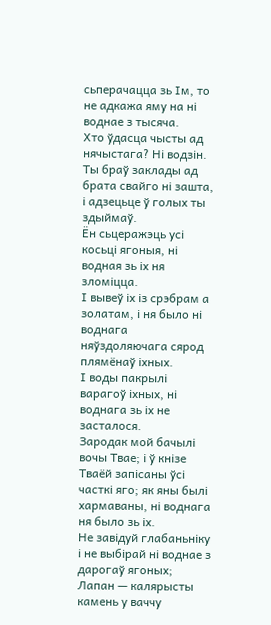сьперачацца зь Ім, то не адкажа яму на ні воднае з тысяча.
Хто ўдасца чысты ад нячыстага? Ні водзін.
Ты браў заклады ад брата свайго ні зашта, і адзецьце ў голых ты здыймаў.
Ён сьцеражэць усі косьці ягоныя, ні водная зь іх ня зломіцца.
І вывеў іх із срэбрам а золатам, і ня было ні воднага няўздоляючага сярод плямёнаў іхных.
І воды пакрылі варагоў іхных, ні воднага зь іх не засталося.
Зародак мой бачылі вочы Твае; і ў кнізе Тваёй запісаны ўсі часткі яго; як яны былі хармаваны, ні воднага ня было зь іх.
Не завідуй глабаньніку і не выбірай ні воднае з дарогаў ягоных;
Лапан — калярысты камень у ваччу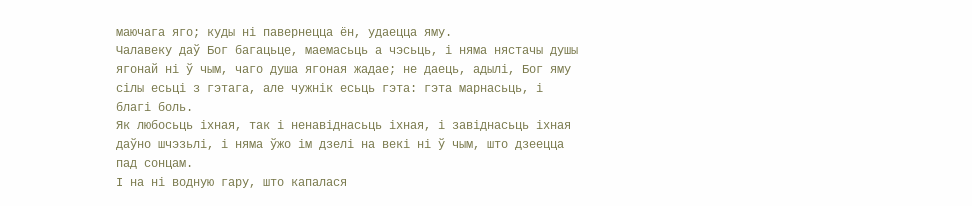маючага яго; куды ні павернецца ён, удаецца яму.
Чалавеку даў Бог багацьце, маемасьць а чэсьць, і няма нястачы душы ягонай ні ў чым, чаго душа ягоная жадае; не даець, адылі, Бог яму сілы есьці з гэтага, але чужнік есьць гэта: гэта марнасьць, і благі боль.
Як любосьць іхная, так і ненавіднасьць іхная, і завіднасьць іхная даўно шчэзьлі, і няма ўжо ім дзелі на векі ні ў чым, што дзеецца пад сонцам.
І на ні водную гару, што капалася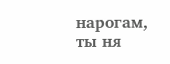нарогам, ты ня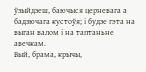ўзыйдзеш, баючыся церневага а бадзючага кустоўя; і будзе гэта на выган валом і на таптаньне авечкам.
Вый, брама, крычы,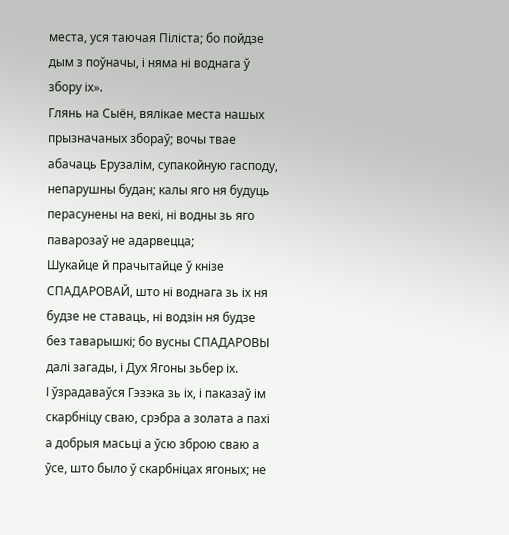места, уся таючая Піліста; бо пойдзе дым з поўначы, і няма ні воднага ў збору іх».
Глянь на Сыён, вялікае места нашых прызначаных збораў; вочы твае абачаць Ерузалім, супакойную гасподу, непарушны будан; калы яго ня будуць перасунены на векі, ні водны зь яго паварозаў не адарвецца;
Шукайце й прачытайце ў кнізе СПАДАРОВАЙ, што ні воднага зь іх ня будзе не ставаць, ні водзін ня будзе без таварышкі; бо вусны СПАДАРОВЫ далі загады, і Дух Ягоны зьбер іх.
І ўзрадаваўся Гэзэка зь іх, і паказаў ім скарбніцу сваю, срэбра а золата а пахі а добрыя масьці а ўсю зброю сваю а ўсе, што было ў скарбніцах ягоных; не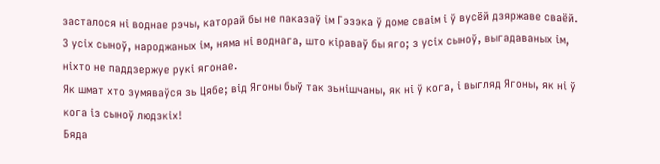засталося ні воднае рэчы, каторай бы не паказаў ім Гэзэка ў доме сваім і ў вусёй дзяржаве сваёй.
З усіх сыноў, народжаных ім, няма ні воднага, што кіраваў бы яго; з усіх сыноў, выгадаваных ім, ніхто не паддзержуе рукі ягонае.
Як шмат хто зумяваўся зь Цябе; від Ягоны быў так зьнішчаны, як ні ў кога, і выгляд Ягоны, як ні ў кога із сыноў людзкіх!
Бяда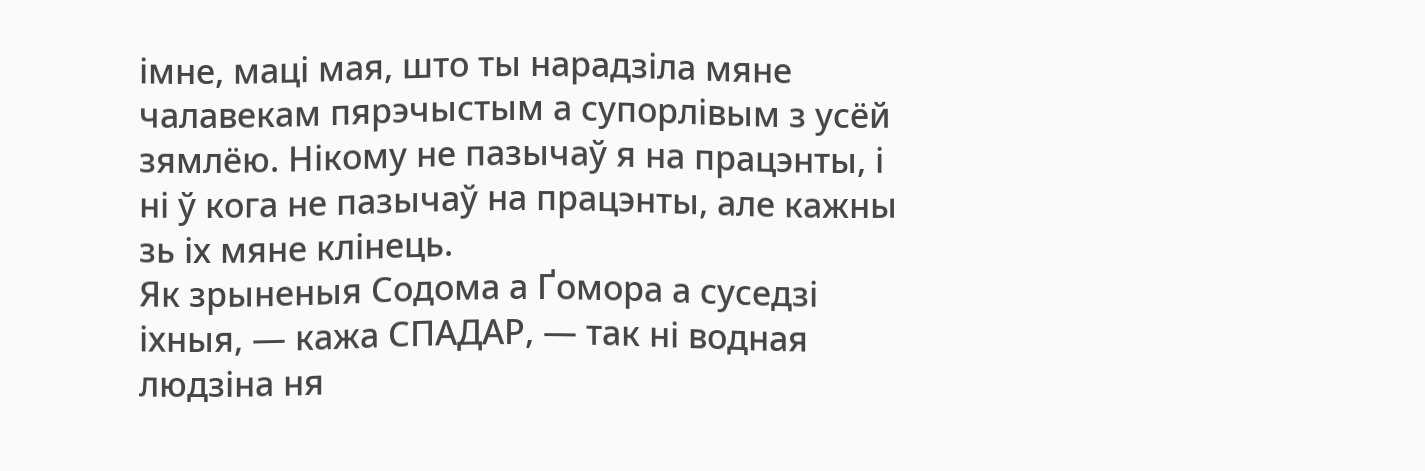імне, маці мая, што ты нарадзіла мяне чалавекам пярэчыстым а супорлівым з усёй зямлёю. Нікому не пазычаў я на працэнты, і ні ў кога не пазычаў на працэнты, але кажны зь іх мяне клінець.
Як зрыненыя Содома а Ґомора а суседзі іхныя, — кажа СПАДАР, — так ні водная людзіна ня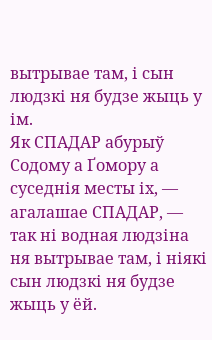вытрывае там, і сын людзкі ня будзе жыць у ім.
Як СПАДАР абурыў Содому а Ґомору а суседнія месты іх, — агалашае СПАДАР, — так ні водная людзіна ня вытрывае там, і ніякі сын людзкі ня будзе жыць у ёй.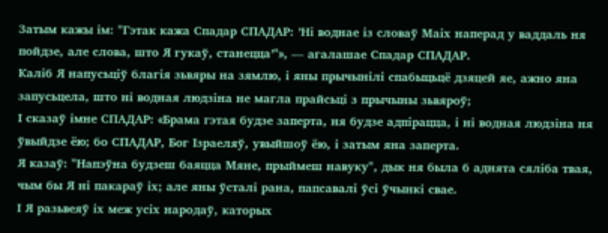Затым кажы ім: "Гэтак кажа Спадар СПАДАР: ’Ні воднае із словаў Маіх наперад у ваддаль ня пойдзе, але слова, што Я гукаў, станецца’"», — агалашае Спадар СПАДАР.
Каліб Я напусьціў благія зьвяры на зямлю, і яны прычынілі спабыцьцё дзяцей яе, ажно яна запусьцела, што ні водная людзіна не магла прайсьці з прычыны зьвяроў;
І сказаў імне СПАДАР: «Брама гэтая будзе заперта, ня будзе адпірацца, і ні водная людзіна ня ўвыйдзе ёю; бо СПАДАР, Бог Ізраеляў, увыйшоў ёю, і затым яна заперта.
Я казаў: "Напэўна будзеш баяцца Мяне, прыймеш навуку", дык ня была б аднята сяліба твая, чым бы Я ні пакараў іх; але яны ўсталі рана, папсавалі ўсі ўчынкі свае.
І Я разьвеяў іх меж усіх народаў, каторых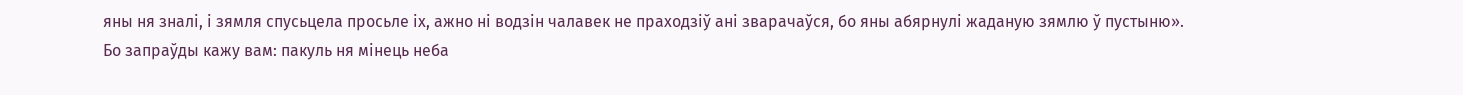яны ня зналі, і зямля спусьцела просьле іх, ажно ні водзін чалавек не праходзіў ані зварачаўся, бо яны абярнулі жаданую зямлю ў пустыню».
Бо запраўды кажу вам: пакуль ня мінець неба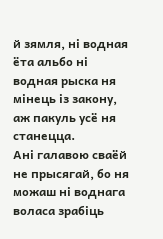й зямля, ні водная ёта альбо ні водная рыска ня мінець із закону, аж пакуль усё ня станецца.
Ані галавою сваёй не прысягай, бо ня можаш ні воднага воласа зрабіць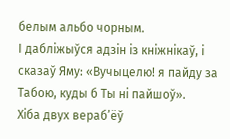белым альбо чорным.
І дабліжыўся адзін із кніжнікаў, і сказаў Яму: «Вучыцелю! я пайду за Табою, куды б Ты ні пайшоў».
Хіба двух вераб’ёў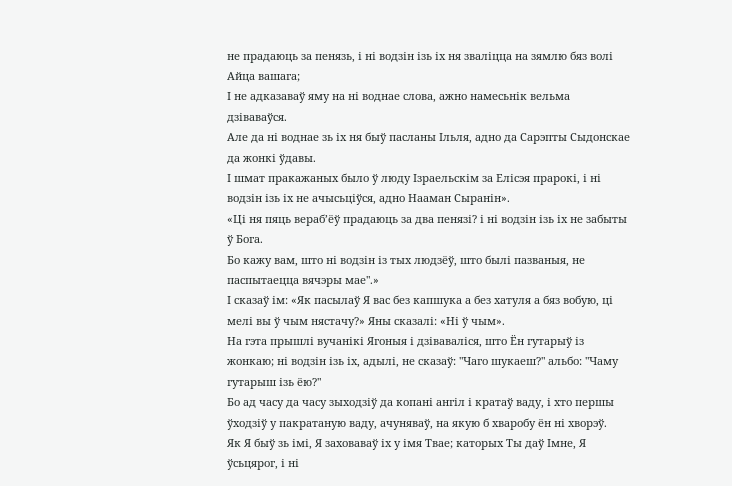не прадаюць за пенязь, і ні водзін ізь іх ня зваліцца на зямлю бяз волі Айца вашага;
І не адказаваў яму на ні воднае слова, ажно намесьнік вельма дзіваваўся.
Але да ні воднае зь іх ня быў пасланы Ільля, адно да Сарэпты Сыдонскае да жонкі ўдавы.
І шмат пракажаных было ў люду Ізраельскім за Елісэя прарокі, і ні водзін ізь іх не ачысьціўся, адно Нааман Сыранін».
«Ці ня пяць вераб’ёў прадаюць за два пенязі? і ні водзін ізь іх не забыты ў Бога.
Бо кажу вам, што ні водзін із тых людзёў, што былі пазваныя, не паспытаецца вячэры мае".»
І сказаў ім: «Як пасылаў Я вас без капшука а без хатуля а бяз вобую, ці мелі вы ў чым нястачу?» Яны сказалі: «Ні ў чым».
На гэта прышлі вучанікі Ягоныя і дзіваваліся, што Ён гутарыў із жонкаю; ні водзін ізь іх, адылі, не сказаў: "Чаго шукаеш?" альбо: "Чаму гутарыш ізь ёю?"
Бо ад часу да часу зыходзіў да копані ангіл і кратаў ваду, і хто першы ўходзіў у пакратаную ваду, ачуняваў, на якую б хваробу ён ні хворэў.
Як Я быў зь імі, Я заховаваў іх у імя Твае; каторых Ты даў Імне, Я ўсьцярог, і ні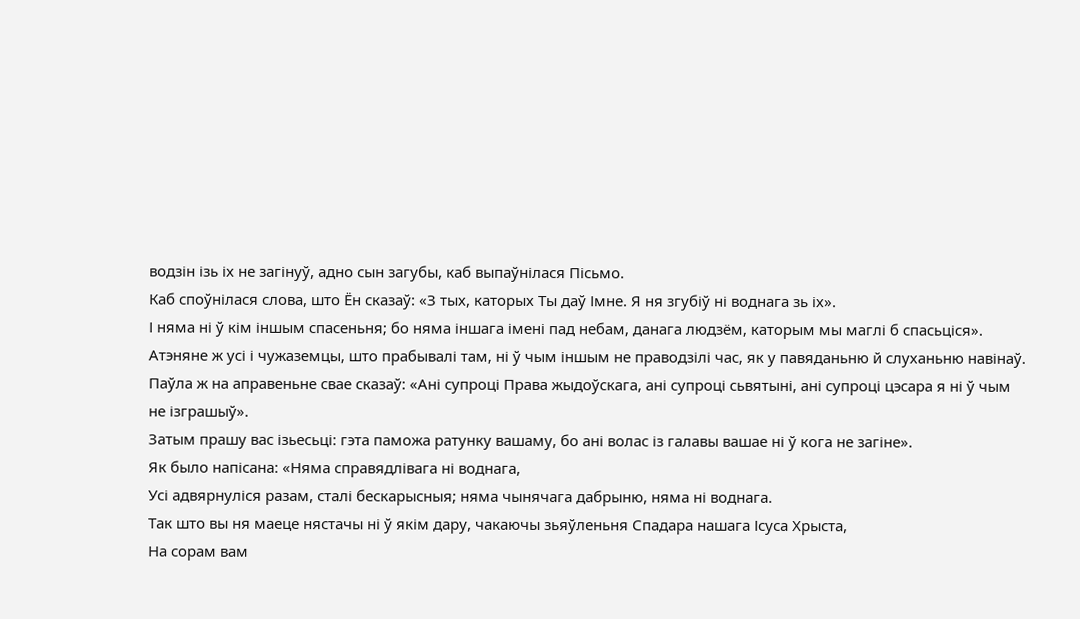водзін ізь іх не загінуў, адно сын загубы, каб выпаўнілася Пісьмо.
Каб споўнілася слова, што Ён сказаў: «З тых, каторых Ты даў Імне. Я ня згубіў ні воднага зь іх».
І няма ні ў кім іншым спасеньня; бо няма іншага імені пад небам, данага людзём, каторым мы маглі б спасьціся».
Атэняне ж усі і чужаземцы, што прабывалі там, ні ў чым іншым не праводзілі час, як у павяданьню й слуханьню навінаў.
Паўла ж на аправеньне свае сказаў: «Ані супроці Права жыдоўскага, ані супроці сьвятыні, ані супроці цэсара я ні ў чым не ізграшыў».
Затым прашу вас ізьесьці: гэта паможа ратунку вашаму, бо ані волас із галавы вашае ні ў кога не загіне».
Як было напісана: «Няма справядлівага ні воднага,
Усі адвярнуліся разам, сталі бескарысныя; няма чынячага дабрыню, няма ні воднага.
Так што вы ня маеце нястачы ні ў якім дару, чакаючы зьяўленьня Спадара нашага Ісуса Хрыста,
На сорам вам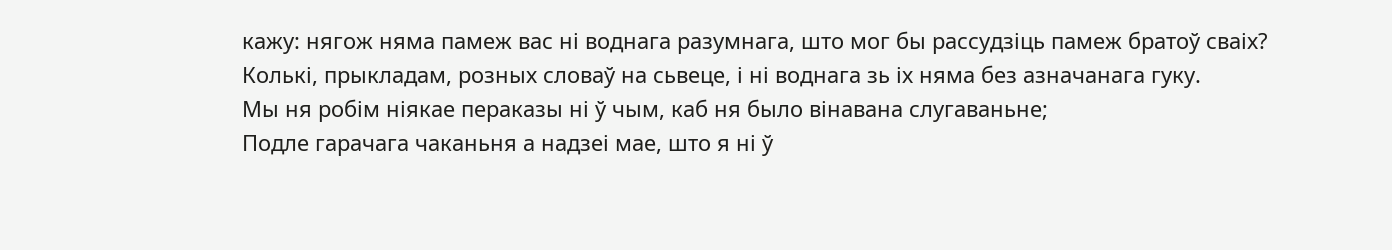кажу: нягож няма памеж вас ні воднага разумнага, што мог бы рассудзіць памеж братоў сваіх?
Колькі, прыкладам, розных словаў на сьвеце, і ні воднага зь іх няма без азначанага гуку.
Мы ня робім ніякае пераказы ні ў чым, каб ня было вінавана слугаваньне;
Подле гарачага чаканьня а надзеі мае, што я ні ў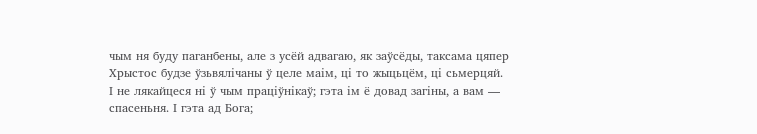чым ня буду паганбены, але з усёй адвагаю, як заўсёды, таксама цяпер Хрыстос будзе ўзьвялічаны ў целе маім, ці то жыцьцём, ці сьмерцяй.
І не лякайцеся ні ў чым праціўнікаў; гэта ім ё довад загіны, а вам — спасеньня. І гэта ад Бога;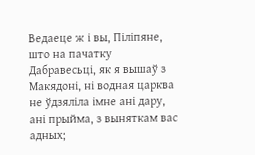Ведаеце ж і вы, Піліпяне, што на пачатку Дабравесьці, як я вышаў з Макядоні, ні водная царква не ўдзяліла імне ані дару, ані прыйма, з выняткам вас адных;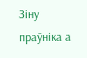Зіну праўніка а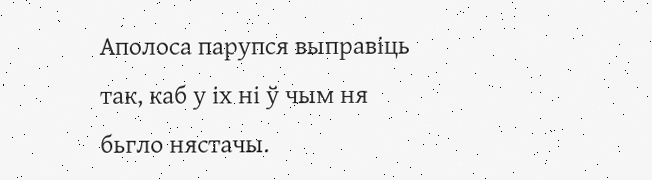Аполоса парупся выправіць так, каб у іх ні ў чым ня бьгло нястачы.